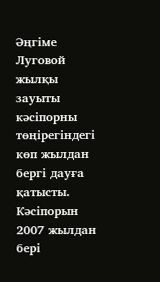Әңгіме Луговой жылқы зауыты кәсіпорны төңірегіндегі көп жылдан бергі дауға қатысты. Кәсіпорын 2007 жылдан бері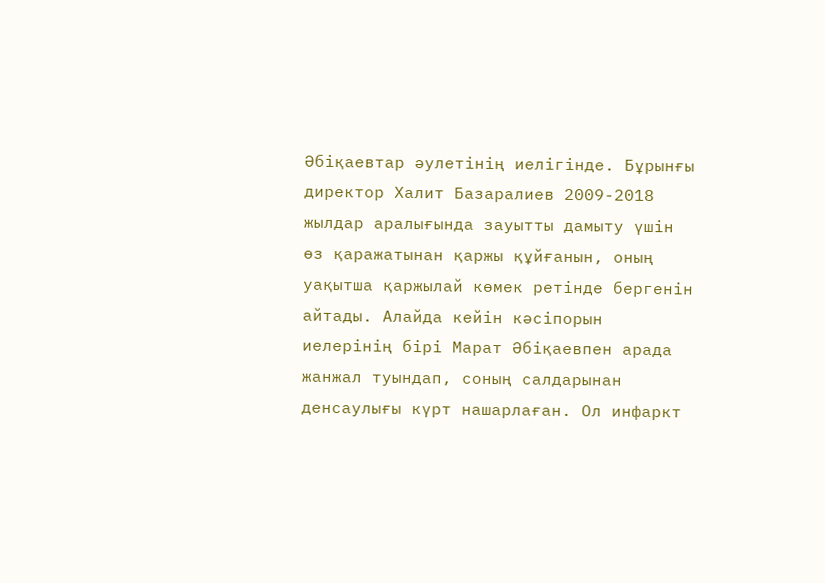Әбіқаевтар әулетінің иелігінде. Бұрынғы директор Халит Базаралиев 2009-2018 жылдар аралығында зауытты дамыту үшін өз қаражатынан қаржы құйғанын, оның уақытша қаржылай көмек ретінде бергенін айтады. Алайда кейін кәсіпорын иелерінің бірі Марат Әбіқаевпен арада жанжал туындап, соның салдарынан денсаулығы күрт нашарлаған. Ол инфаркт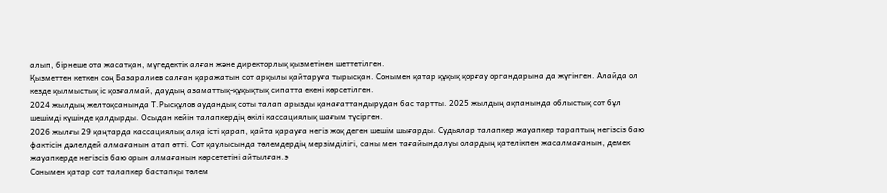алып, бірнеше ота жасатқан, мүгедектік алған және директорлық қызметінен шеттетілген.
Қызметтен кеткен соң Базаралиев салған қаражатын сот арқылы қайтаруға тырысқан. Сонымен қатар құқық қорғау органдарына да жүгінген. Алайда ол кезде қылмыстық іс қозғалмай, даудың азаматтық-құқықтық сипатта екені көрсетілген.
2024 жылдың желтоқсанында Т.Рысқұлов аудандық соты талап арызды қанағаттандырудан бас тартты. 2025 жылдың ақпанында облыстық сот бұл шешімді күшінде қалдырды. Осыдан кейін талапкердің өкілі кассациялық шағым түсірген.
2026 жылғы 29 қаңтарда кассациялық алқа істі қарап, қайта қарауға негіз жоқ деген шешім шығарды. Судьялар талапкер жауапкер тараптың негізсіз баю фактісін дәлелдей алмағанын атап өтті. Сот қаулысында төлемдердің мерзімділігі, саны мен тағайындалуы олардың қателікпен жасалмағанын, демек жауапкерде негізсіз баю орын алмағанын көрсететіні айтылған.э
Сонымен қатар сот талапкер бастапқы төлем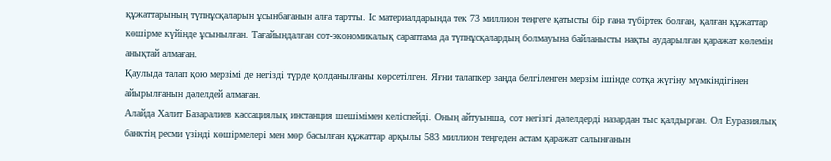құжаттарының түпнұсқаларын ұсынбағанын алға тартты. Іс материалдарында тек 73 миллион теңгеге қатысты бір ғана түбіртек болған, қалған құжаттар көшірме күйінде ұсынылған. Тағайындалған сот-экономикалық сараптама да түпнұсқалардың болмауына байланысты нақты аударылған қаражат көлемін анықтай алмаған.
Қаулыда талап қою мерзімі де негізді түрде қолданылғаны көрсетілген. Яғни талапкер заңда белгіленген мерзім ішінде сотқа жүгіну мүмкіндігінен айырылғанын дәлелдей алмаған.
Алайда Халит Базаралиев кассациялық инстанция шешімімен келіспейді. Оның айтуынша, сот негізгі дәлелдерді назардан тыс қалдырған. Ол Еуразиялық банктің ресми үзінді көшірмелері мен мөр басылған құжаттар арқылы 583 миллион теңгеден астам қаражат салынғанын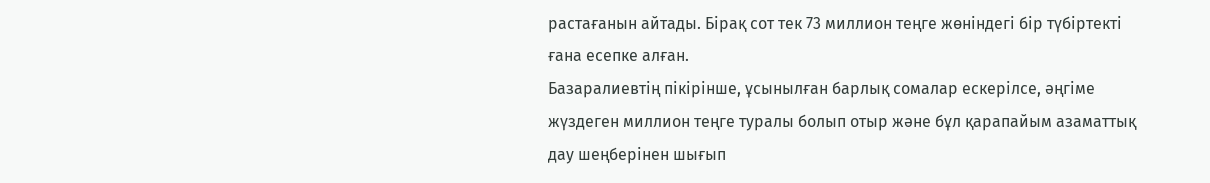растағанын айтады. Бірақ сот тек 73 миллион теңге жөніндегі бір түбіртекті ғана есепке алған.
Базаралиевтің пікірінше, ұсынылған барлық сомалар ескерілсе, әңгіме жүздеген миллион теңге туралы болып отыр және бұл қарапайым азаматтық дау шеңберінен шығып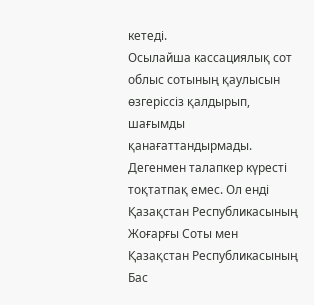кетеді.
Осылайша кассациялық сот облыс сотының қаулысын өзгеріссіз қалдырып, шағымды қанағаттандырмады. Дегенмен талапкер күресті тоқтатпақ емес. Ол енді Қазақстан Республикасының Жоғарғы Соты мен Қазақстан Республикасының Бас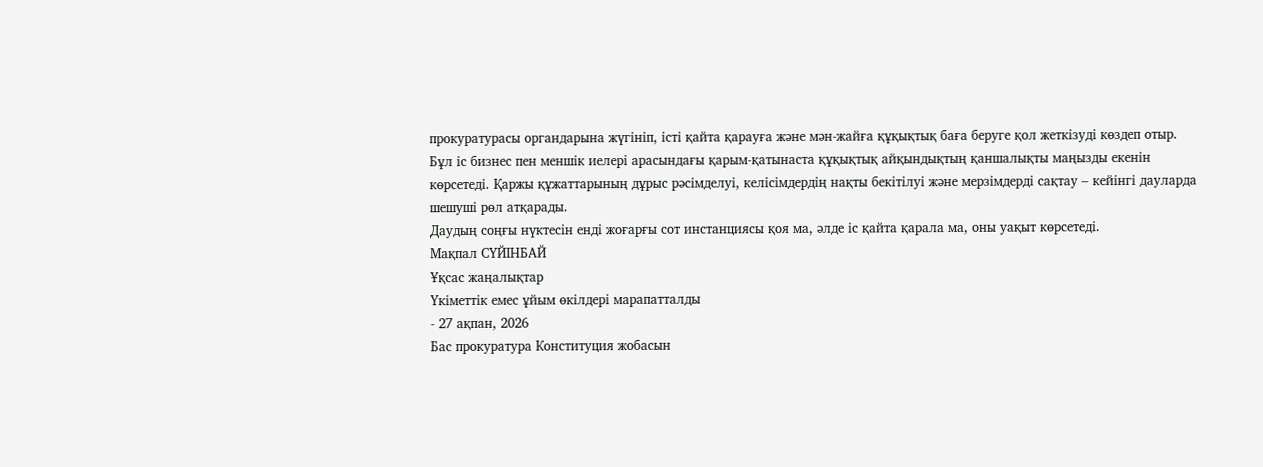прокуратурасы органдарына жүгініп, істі қайта қарауға және мән-жайға құқықтық баға беруге қол жеткізуді көздеп отыр.
Бұл іс бизнес пен меншік иелері арасындағы қарым-қатынаста құқықтық айқындықтың қаншалықты маңызды екенін көрсетеді. Қаржы құжаттарының дұрыс рәсімделуі, келісімдердің нақты бекітілуі және мерзімдерді сақтау – кейінгі дауларда шешуші рөл атқарады.
Даудың соңғы нүктесін енді жоғарғы сот инстанциясы қоя ма, әлде іс қайта қарала ма, оны уақыт көрсетеді.
Мақпал СҮЙІНБАЙ
Ұқсас жаңалықтар
Үкіметтік емес ұйым өкілдері марапатталды
- 27 ақпан, 2026
Бас прокуратура Конституция жобасын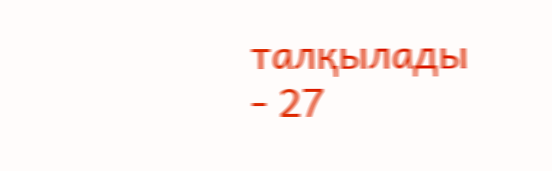талқылады
- 27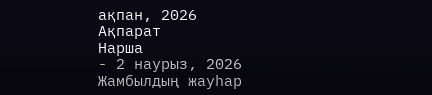ақпан, 2026
Ақпарат
Нарша
- 2 наурыз, 2026
Жамбылдың жауһар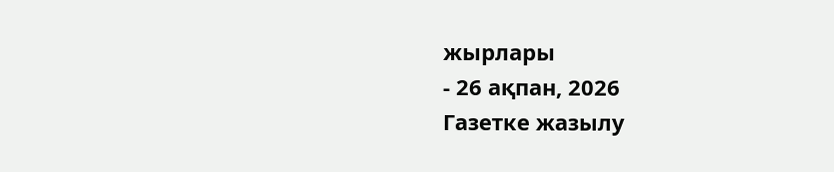жырлары
- 26 ақпан, 2026
Газетке жазылу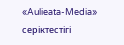«Aulieata-Media» серіктестігі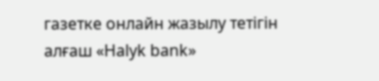газетке онлайн жазылу тетігін алғаш «Halyk bank»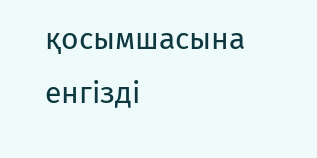қосымшасына енгізді